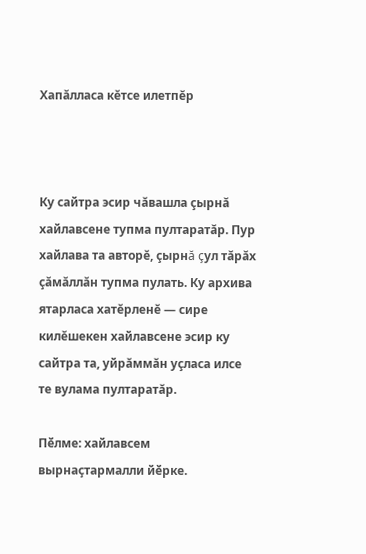Хапăлласа кĕтсе илетпĕр



Ку сайтра эсир чăвашла çырнă хайлавсене тупма пултаратăр. Пур хайлава та авторĕ, çырнă çул тăрăх çăмăллăн тупма пулать. Ку архива ятарласа хатĕрленĕ — сире килĕшекен хайлавсене эсир ку сайтра та, уйрăммăн уçласа илсе те вулама пултаратăр.

Пӗлме: хайлавсем вырнаҫтармалли йӗрке.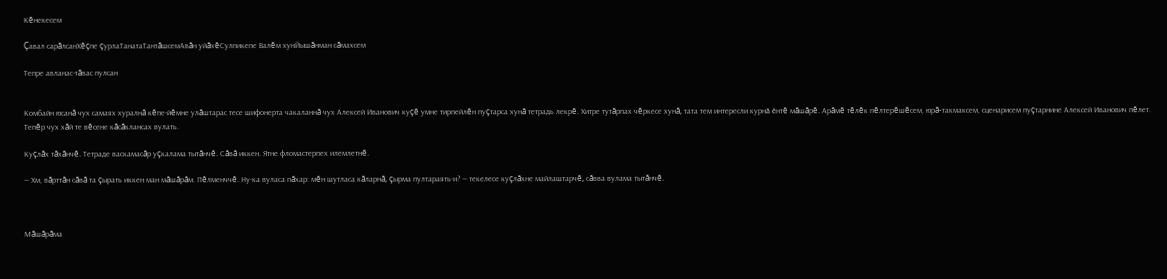Кĕнекесем

Çавал сарăлсанХĕçпе çурлаТанатаТантăшсемАвăн уйăхĕСулпикепе Валĕм хунЙышăнман сăмахсем

Тепре авланас-тăвас пулсан


Комбайн юсанă чух самаях хуралнă кĕпе-йĕмне улăштарас тесе шифонерта чакаланнă чух Алексей Иванович куçĕ умне тирпейлĕн пуçтарса хунă тетрадь лекрĕ. Хитре тутăрпах чĕркесе хунă, тата тем интересли курнă ĕнтĕ мăшăрĕ. Арăмĕ тĕлĕк пĕлтерĕшĕсем, юрă-такмаксем, сценарисем пуçтарнине Алексей Иванович пĕлет. Тепĕр чух хăй те вĕсене кăсăклансах вулать.

Куçлăх тăхăнчĕ. Тетраде васкамасăр уçкалама тытăнчĕ. Сăвă иккен. Ятне фломастерпех илемлетнĕ.

— Хм, вăрттăн сăвă та çырать иккен ман мăшăрăм. Пĕлменччĕ. Ну-ка вуласа пăхар: мĕн шутласа кăларнă, çырма пултараять-и? — текелесе куçлăхне майлаштарчĕ, сăвва вулама тытăнчĕ.



Мăшăрăма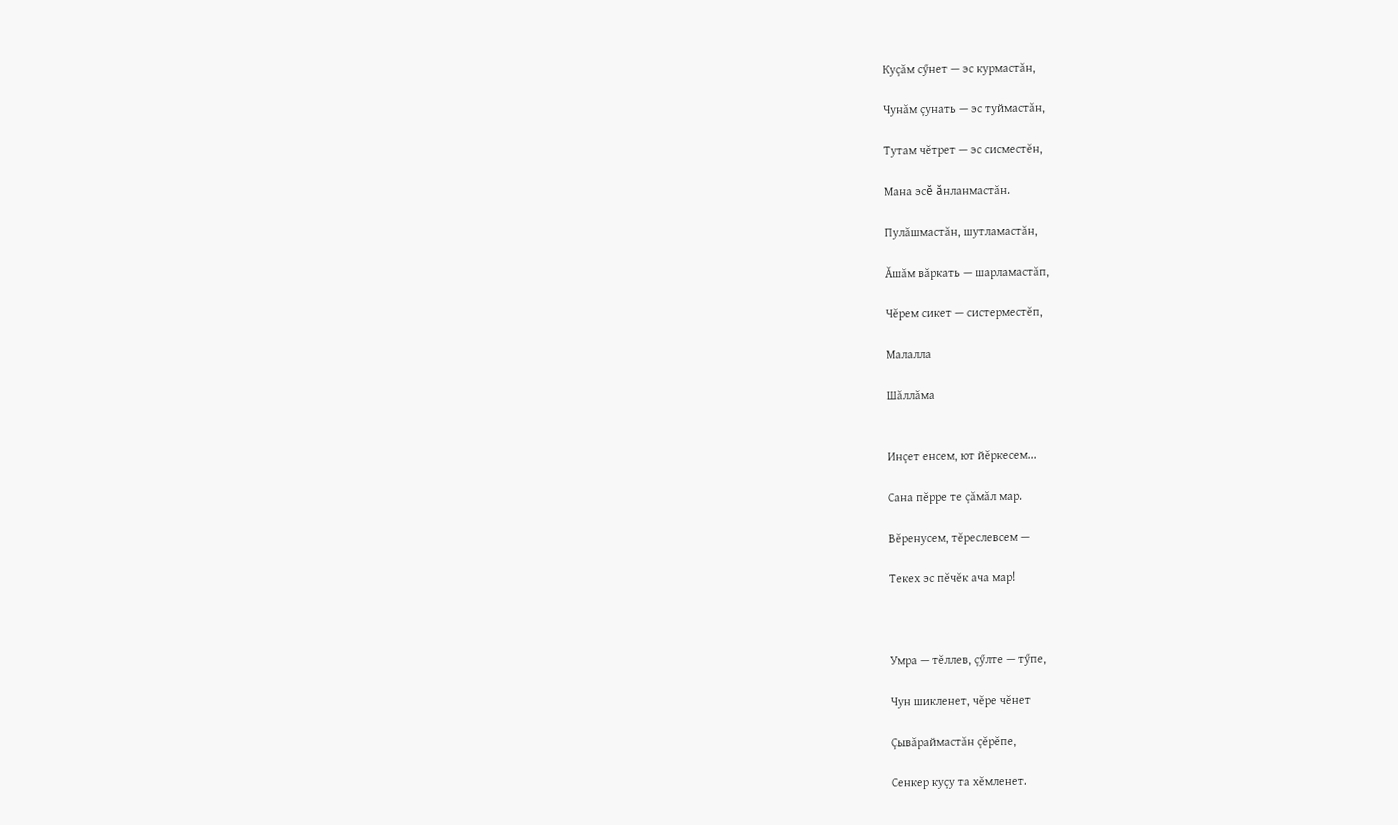Куçăм сӳнет — эс курмастăн,

Чунăм çунать — эс туймастăн,

Тутам чĕтрет — эс сисместĕн,

Мана эсĕ ăнланмастăн.

Пулăшмастăн, шутламастăн,

Ăшăм вăркать — шарламастăп,

Чĕрем сикет — систерместĕп,

Малалла

Шăллăма


Инçет енсем, ют йĕркесем...

Сана пĕрре те çăмăл мар.

Вĕренусем, тĕреслевсем —

Текех эс пĕчĕк ача мар!



Умра — тĕллев, çӳлте — тӳпе,

Чун шикленет, чĕре чĕнет

Çывăраймастăн çĕрĕпе,

Сенкер куçу та хĕмленет.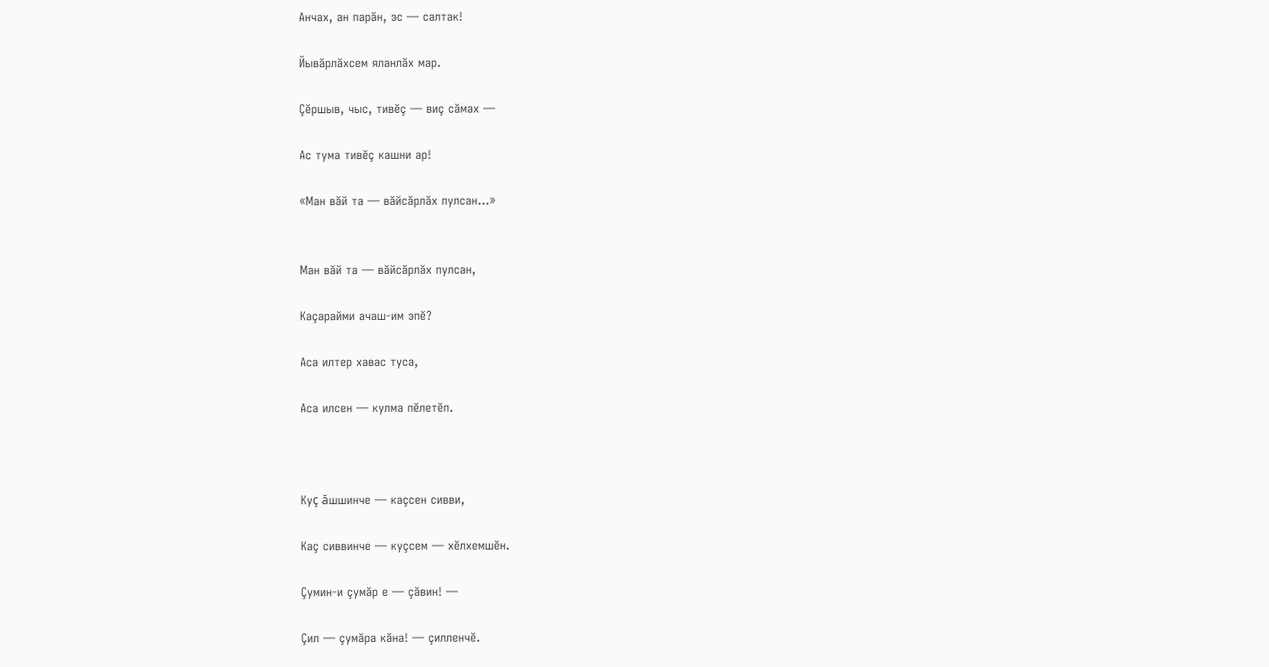Анчах, ан парăн, эс — салтак!

Йывăрлăхсем яланлăх мар.

Çĕршыв, чыс, тивĕç — виç сăмах —

Ас тума тивĕç кашни ар!

«Ман вăй та — вăйсăрлăх пулсан...»


Ман вăй та — вăйсăрлăх пулсан,

Каçарайми ачаш-им эпĕ?

Аса илтер хавас туса,

Аса илсен — кулма пĕлетĕп.



Куç ăшшинче — каçсен сивви,

Каç сиввинче — куçсем — хĕлхемшĕн.

Çумин-и çумăр е — çăвин! —

Çил — çумăра кăна! — çилленчĕ.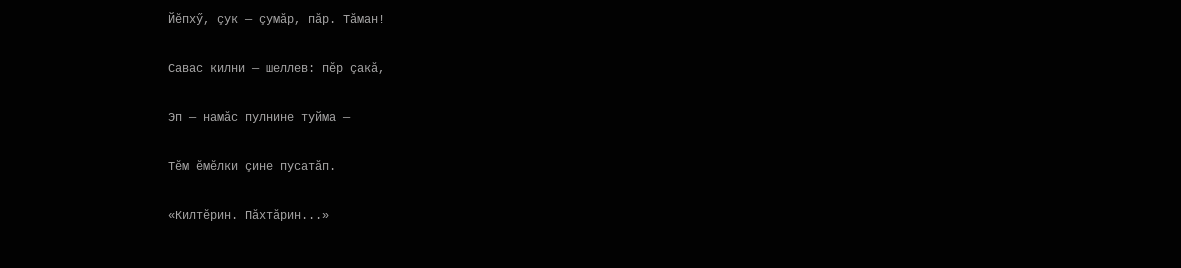Йĕпхӳ, çук — çумăр, пăр. Тăман!

Савас килни — шеллев: пĕр çакă,

Эп — намăс пулнине туйма —

Тĕм ĕмĕлки çине пусатăп.

«Килтĕрин. Пăхтăрин...»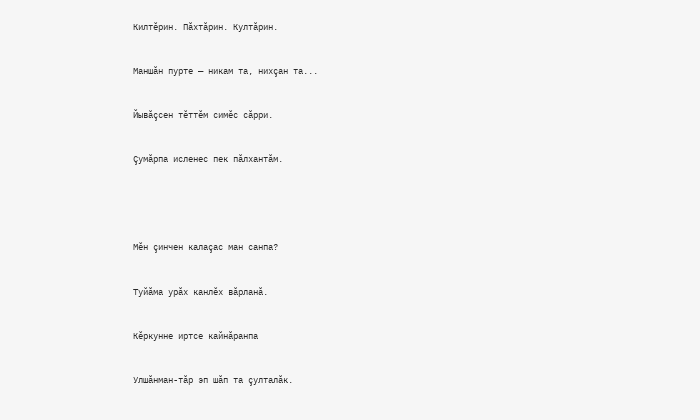Килтĕрин. Пăхтăрин. Култăрин.

Маншăн пурте — никам та, нихçан та...

Йывăçсен тĕттĕм симĕс сăрри.

Çумăрпа исленес пек пăлхантăм.



Мĕн çинчен калаçас ман санпа?

Туйăма урăх канлĕх вăрланă.

Кĕркунне иртсе кайнăранпа

Улшăнман-тăр эп шăп та çулталăк.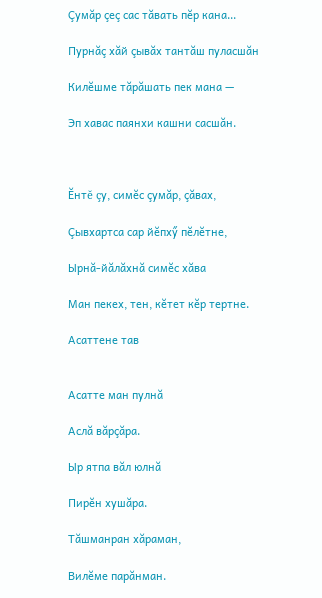Çумăр çеç сас тăвать пĕр кана...

Пурнăç хăй çывăх тантăш пуласшăн

Килĕшме тăрăшать пек мана —

Эп хавас паянхи кашни сасшăн.



Ĕнтĕ çу, симĕс çумăр, çăвах,

Çывхартса сар йĕпхӳ пĕлĕтне,

Ырнă-йăлăхнă симĕс хăва

Ман пекех, тен, кĕтет кĕр тертне.

Асаттене тав


Асатте ман пулнă

Аслă вăрçăра.

Ыр ятпа вăл юлнă

Пирĕн хушăра.

Тăшманран хăраман,

Вилĕме парăнман.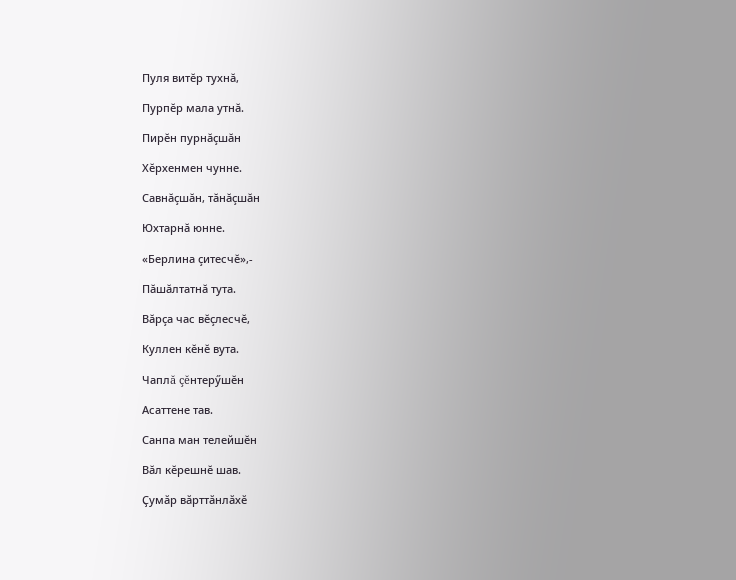Пуля витĕр тухнă,

Пурпĕр мала утнă.

Пирĕн пурнăçшăн

Хĕрхенмен чунне.

Савнăçшăн, тăнăçшăн

Юхтарнă юнне.

«Берлина çитесчĕ»,-

Пăшăлтатнă тута.

Вăрçа час вĕçлесчĕ,

Куллен кĕнĕ вута.

Чаплă çĕнтерӳшĕн

Асаттене тав.

Санпа ман телейшĕн

Вăл кĕрешнĕ шав.

Ҫумӑр вӑрттӑнлӑхӗ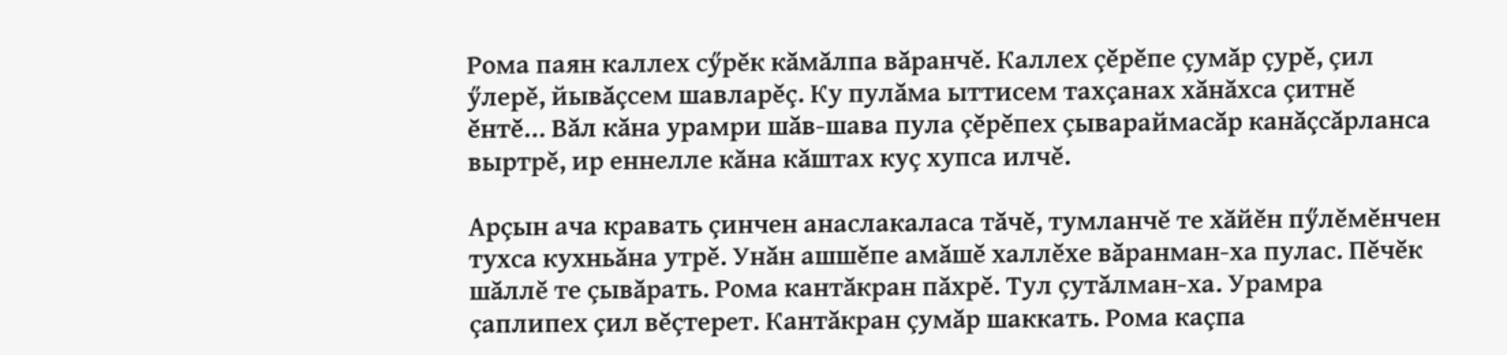Рома паян каллех сӳрĕк кăмăлпа вăранчĕ. Каллех çĕрĕпе çумăр çурĕ, çил ӳлерĕ, йывăçсем шавларĕç. Ку пулăма ыттисем тахçанах хăнăхса çитнĕ ĕнтĕ… Вăл кăна урамри шăв-шава пула çĕрĕпех çывараймасăр канăçсăрланса выртрĕ, ир еннелле кăна кăштах куç хупса илчĕ.

Арçын ача кравать çинчен анаслакаласа тăчĕ, тумланчĕ те хăйĕн пӳлĕмĕнчен тухса кухньăна утрĕ. Унăн ашшĕпе амăшĕ халлĕхе вăранман-ха пулас. Пĕчĕк шăллĕ те çывăрать. Рома кантăкран пăхрĕ. Тул çутăлман-ха. Урамра çаплипех çил вĕçтерет. Кантăкран çумăр шаккать. Рома каçпа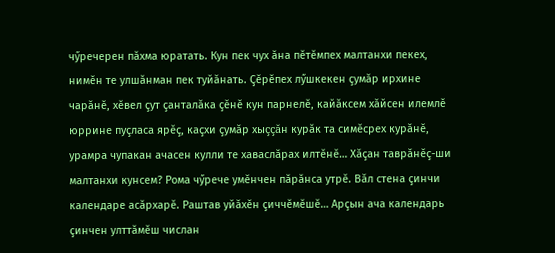чӳречерен пăхма юратать. Кун пек чух ăна пĕтĕмпех малтанхи пекех, нимĕн те улшăнман пек туйăнать. Çĕрĕпех лӳшкекен çумăр ирхине чарăнĕ, хĕвел çут çанталăка çĕнĕ кун парнелĕ, кайăксем хăйсен илемлĕ юррине пуçласа ярĕç, каçхи çумăр хыççăн курăк та симĕсрех курăнĕ, урамра чупакан ачасен кулли те хаваслăрах илтĕнĕ… Хăçан таврăнĕç-ши малтанхи кунсем? Рома чӳрече умĕнчен пăрăнса утрĕ. Вăл стена çинчи календаре асăрхарĕ. Раштав уйăхĕн çиччĕмĕшĕ… Арçын ача календарь çинчен улттăмĕш числан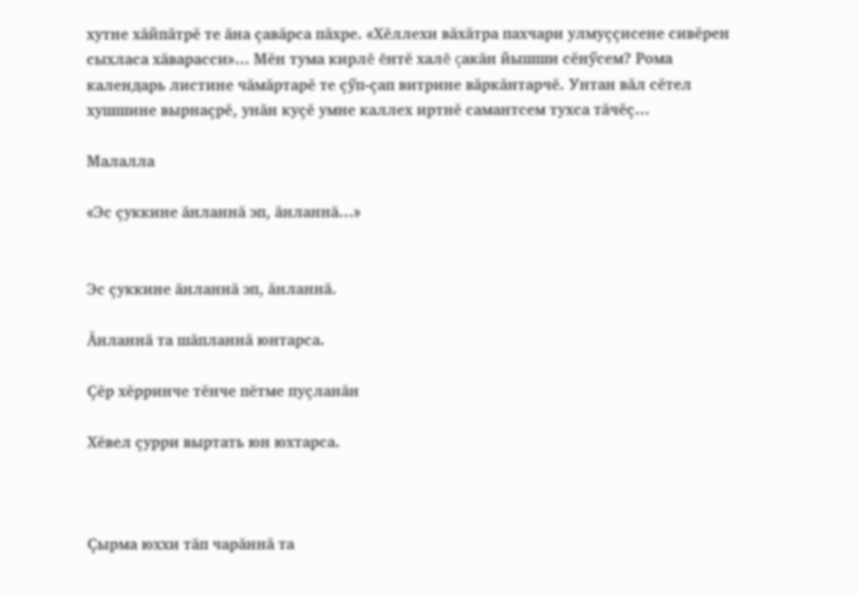хутне хăйпăтрĕ те ăна çавăрса пăхре. «Хĕллехи вăхăтра пахчари улмуççисене сивĕрен сыхласа хăварасси»… Мĕн тума кирлĕ ĕнтĕ халĕ çакăн йышши сĕнӳсем? Рома календарь листине чăмăртарĕ те çӳп-çап витрине вăркăнтарчĕ. Унтан вăл сĕтел хушшине вырнаçрĕ, унăн куçĕ умне каллех иртнĕ самантсем тухса тăчĕç…

Малалла

«Эс çуккине ăнланнă эп, ăнланнă...»


Эс çуккине ăнланнă эп, ăнланнă.

Ăнланнă та шăпланнă юнтарса.

Çĕр хĕрринче тĕнче пĕтме пуçланăн

Хĕвел çурри выртать юн юхтарса.



Çырма юххи тăп чарăннă та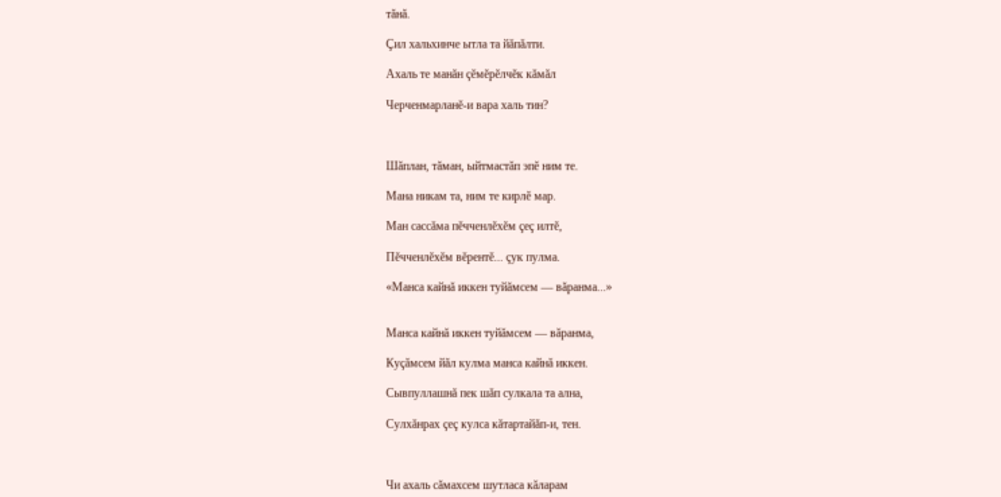тăнă.

Çил хальхинче ытла та йăпăлти.

Ахаль те манăн çĕмĕрĕлчĕк кăмăл

Черченмарланĕ-и вара халь тин?



Шăплан, тăман, ыйтмастăп эпĕ ним те.

Мана никам та, ним те кирлĕ мар.

Ман сассăма пĕчченлĕхĕм çеç илтĕ,

Пĕчченлĕхĕм вĕрентĕ... çук пулма.

«Манса кайнă иккен туйăмсем — вăранма...»


Манса кайнă иккен туйăмсем — вăранма,

Куçăмсем йăл кулма манса кайнă иккен.

Сывпуллашнă пек шăп сулкала та ална,

Сулхăнрах çеç кулса кăтартайăп-и, тен.



Чи ахаль сăмахсем шутласа кăларам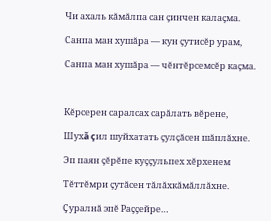Чи ахаль кăмăлпа сан çинчен калаçма.

Санпа ман хушăра — кун çутисĕр урам,

Санпа ман хушăра — чĕнтĕрсемсĕр каçма.



Кĕрсерен саралсах сарăлать вĕрене,

Шухă çил шуйхатать çулçăсен шăплăхне.

Эп паян çĕрĕпе куççульпех хĕрхенем

Тĕттĕмри çутăсен тăлăхкăмăллăхне.

Çуралнă эпĕ Раççейре…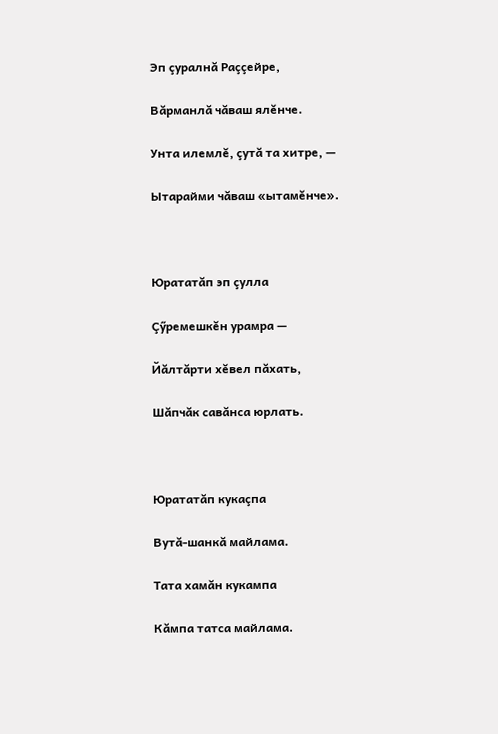Эп çуралнă Раççейре,

Вăрманлă чăваш ялĕнче.

Унта илемлĕ, çутă та хитре, —

Ытарайми чăваш «ытамĕнче».



Юрататăп эп çулла

Çӳремешкĕн урамра —

Йăлтăрти хĕвел пăхать,

Шăпчăк савăнса юрлать.



Юрататăп кукаçпа

Вутă-шанкă майлама.

Тата хамăн кукампа

Кăмпа татса майлама.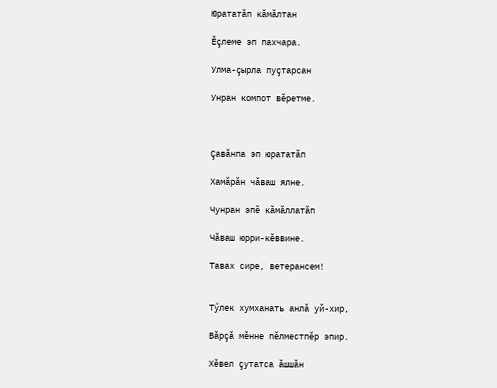Юрататăп кăмăлтан

Ĕçлеме эп пахчара.

Улма-çырла пуçтарсан

Унран компот вĕретме.



Çавăнпа эп юрататăп

Хамăрăн чăваш ялне.

Чунран эпĕ кăмăллатăп

Чăваш юрри-кĕввине.

Тавах сире, ветерансем!


Тӳлек хумханать анлă уй-хир,

Вăрçă мĕнне пĕлместпĕр эпир.

Хĕвел çутатса ăшшăн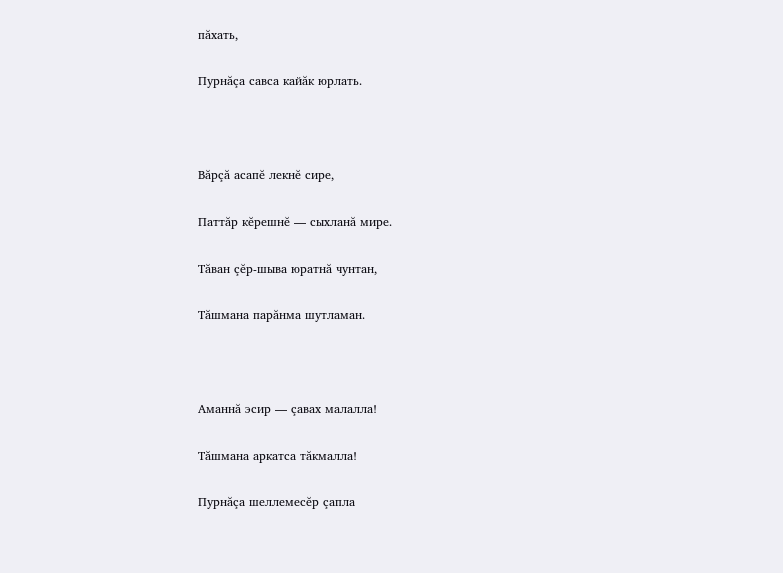пăхать,

Пурнăçа савса кайăк юрлать.



Вăрçă асапĕ лекнĕ сире,

Паттăр кĕрешнĕ — сыхланă мире.

Тăван çĕр-шыва юратнă чунтан,

Тăшмана парăнма шутламан.



Аманнă эсир — çавах малалла!

Тăшмана аркатса тăкмалла!

Пурнăçа шеллемесĕр çапла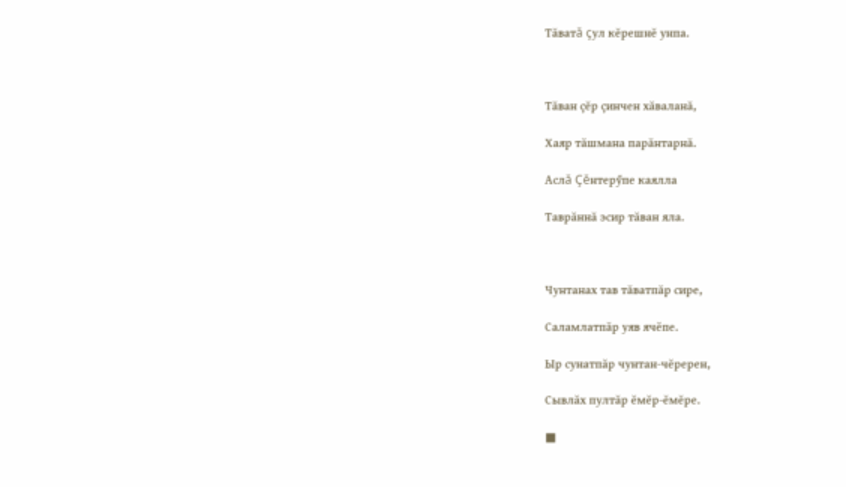Тăватă çул кĕрешнĕ унпа.



Тăван çĕр çинчен хăваланă,

Хаяр тăшмана парăнтарнă.

Аслă Çĕнтерӳпе каялла

Таврăннă эсир тăван яла.



Чунтанах тав тăватпăр сире,

Саламлатпăр уяв ячĕпе.

Ыр сунатпăр чунтан-чĕререн,

Сывлăх пултăр ĕмĕр-ĕмĕре.

■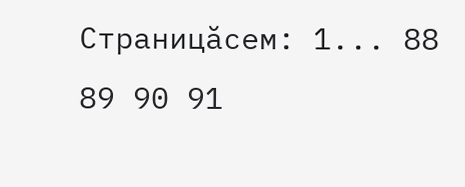Страницăсем: 1... 88 89 90 91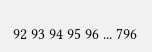92 93 94 95 96 ... 796